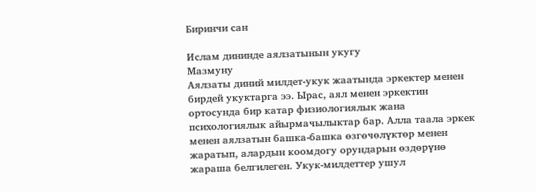Биринчи сан

Ислам дининде аялзатынын укугу
Мазмуну
Аялзаты диний милдет-укук жаатында эркектер менен бирдей укуктарга ээ. Ырас, аял менен эркектин ортосунда бир катар физиологиялык жана психологиялык айырмачылыктар бар. Алла таала эркек менен аялзатын башка-башка өзгөчөлүктөр менен жаратып, алардын коомдогу орундарын өздөрүнө жараша белгилеген. Укук-милдеттер ушул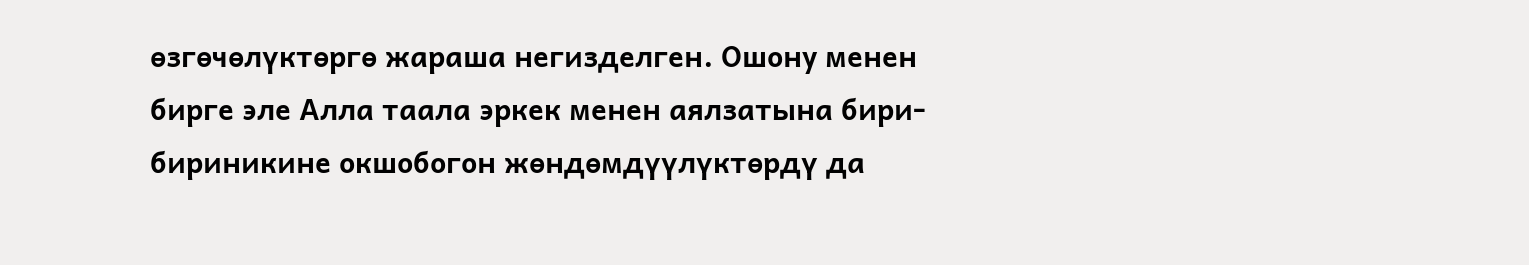өзгөчөлүктөргө жараша негизделген. Ошону менен бирге эле Алла таала эркек менен аялзатына бири-бириникине окшобогон жөндөмдүүлүктөрдү да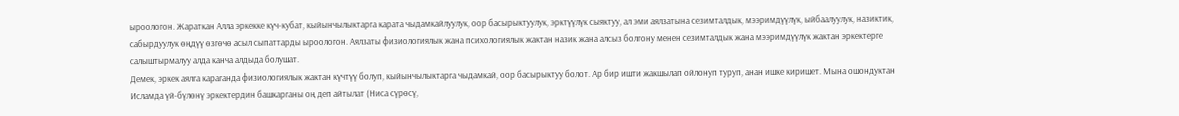ыроологон. Жараткан Алла эркекке күч-кубат, кыйынчылыктарга карата чыдамкайлуулук, оор басырыктуулук, эрктүүлүк сыяктуу, ал эми аялзатына сезимталдык, мээримдүүлүк, ыйбаалуулук, назиктик, сабырдуулук өңдүү өзгөчө асыл сыпаттарды ыроологон. Аялзаты физиологиялык жана психологиялык жактан назик жана алсыз болгону менен сезимталдык жана мээримдүүлүк жактан эркектерге салыштырмалуу алда канча алдыда болушат.
Демек, эркек аялга караганда физиологиялык жактан күчтүү болуп, кыйынчылыктарга чыдамкай, оор басырыктуу болот. Ар бир ишти жакшылап ойлонуп туруп, анан ишке киришет. Мына ошондуктан Исламда үй-бүлөнү эркектердин башкарганы оң деп айтылат (Ниса сүрөсү,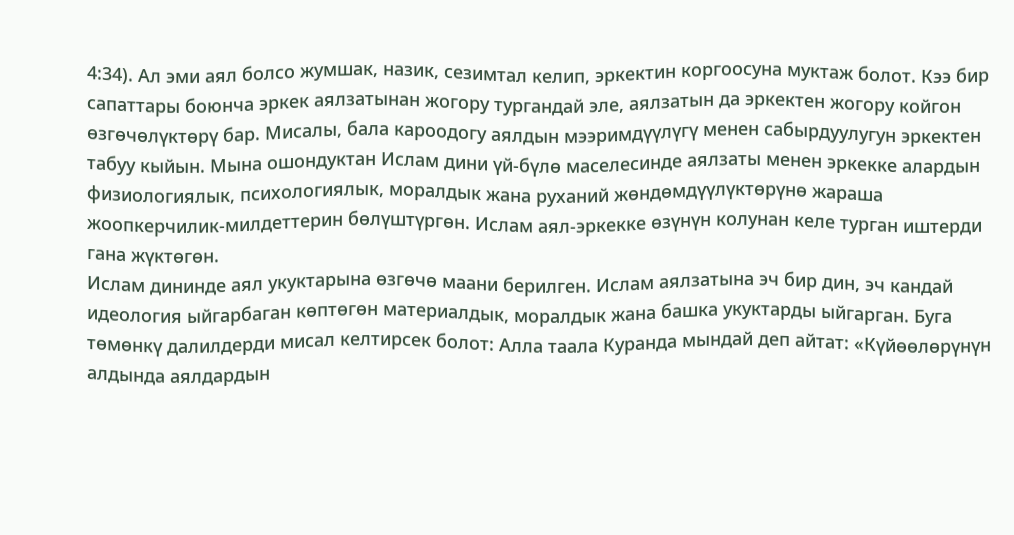4:34). Ал эми аял болсо жумшак, назик, сезимтал келип, эркектин коргоосуна муктаж болот. Кээ бир сапаттары боюнча эркек аялзатынан жогору тургандай эле, аялзатын да эркектен жогору койгон өзгөчөлүктөрү бар. Мисалы, бала кароодогу аялдын мээримдүүлүгү менен сабырдуулугун эркектен табуу кыйын. Мына ошондуктан Ислам дини үй-бүлө маселесинде аялзаты менен эркекке алардын физиологиялык, психологиялык, моралдык жана руханий жөндөмдүүлүктөрүнө жараша жоопкерчилик-милдеттерин бөлүштүргөн. Ислам аял-эркекке өзүнүн колунан келе турган иштерди гана жүктөгөн.
Ислам дининде аял укуктарына өзгөчө маани берилген. Ислам аялзатына эч бир дин, эч кандай идеология ыйгарбаган көптөгөн материалдык, моралдык жана башка укуктарды ыйгарган. Буга төмөнкү далилдерди мисал келтирсек болот: Алла таала Куранда мындай деп айтат: «Күйөөлөрүнүн алдында аялдардын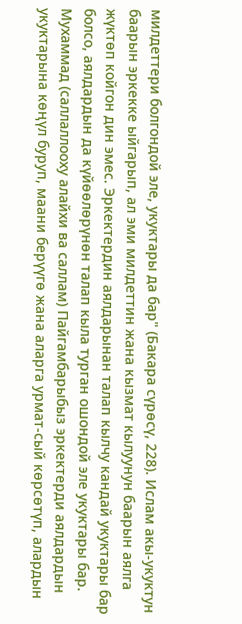милдеттери болгондой эле, укуктары да бар" (Бакара сүрөсү, 228). Ислам акы-укуктун баарын эркекке ыйгарып, ал эми милдеттин жана кызмат кылуунун баарын аялга жүктөп койгон дин эмес. Эркектердин аялдарынан талап кылчу кандай укуктары бар болсо, аялдардын да күйөөлөрүнөн талап кыла турган ошондой эле укуктары бар. Мухаммад (саллаллооху алайхи ва саллам) Пайгамбарыбыз эркектерди аялдардын укуктарына көңүл буруп, маани берүүгө жана аларга урмат-сый көрсөтүп, алардын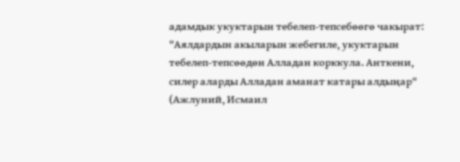адамдык укуктарын тебелеп-тепсебөөгө чакырат: "Аялдардын акыларын жебегиле, укуктарын тебелеп-тепсөөдөн Алладан корккула. Анткени, силер аларды Алладан аманат катары алдыңар" (Ажлуний, Исмаил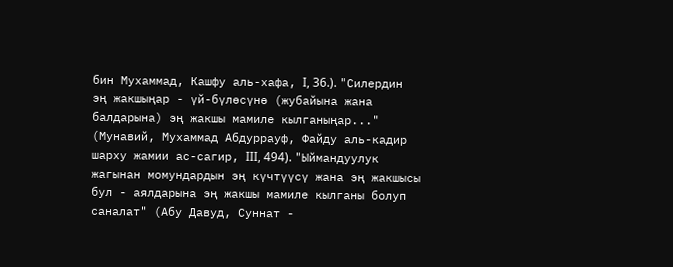бин Мухаммад, Кашфу аль-хафа, I, 36.). "Силердин эң жакшыңар - үй-бүлөсүнө (жубайына жана балдарына) эң жакшы мамиле кылганыңар..." (Мунавий, Мухаммад Абдуррауф, Файду аль-кадир шарху жамии ас-сагир, III, 494). "Ыймандуулук жагынан момундардын эң күчтүүсү жана эң жакшысы бул - аялдарына эң жакшы мамиле кылганы болуп саналат" (Абу Давуд, Суннат -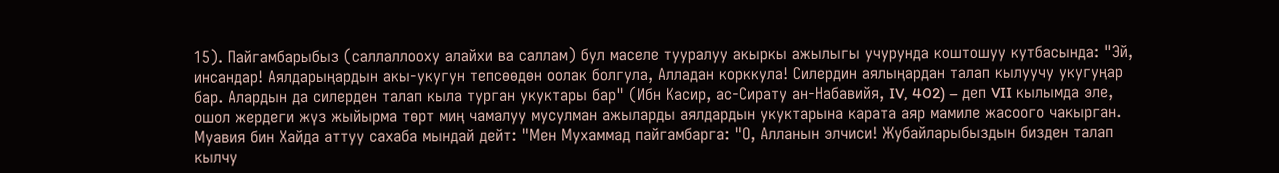15). Пайгамбарыбыз (саллаллооху алайхи ва саллам) бул маселе тууралуу акыркы ажылыгы учурунда коштошуу кутбасында: "Эй, инсандар! Аялдарыңардын акы-укугун тепсөөдөн оолак болгула, Алладан корккула! Силердин аялыңардан талап кылуучу укугуңар бар. Алардын да силерден талап кыла турган укуктары бар" (Ибн Касир, ас-Сирату ан-Набавийя, IV, 402) – деп VII кылымда эле, ошол жердеги жүз жыйырма төрт миң чамалуу мусулман ажыларды аялдардын укуктарына карата аяр мамиле жасоого чакырган.
Муавия бин Хайда аттуу сахаба мындай дейт: "Мен Мухаммад пайгамбарга: "О, Алланын элчиси! Жубайларыбыздын бизден талап кылчу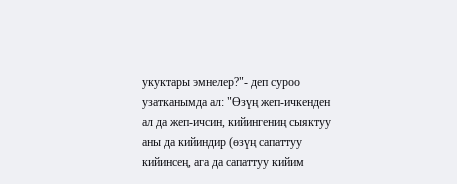укуктары эмнелер?"- деп суроо узатканымда ал: "Өзүң жеп-ичкенден ал да жеп-ичсин, кийингениң сыяктуу аны да кийиндир (өзүң сапаттуу кийинсең, ага да сапаттуу кийим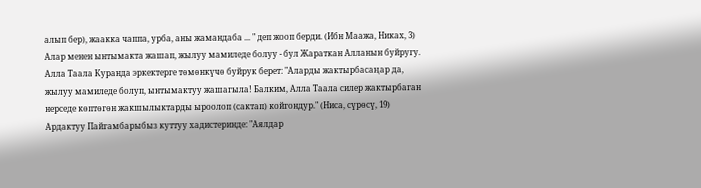алып бер), жаакка чаппа, урба, аны жамандаба ... " деп жооп берди. (Ибн Маажа, Никах, 3) Алар менен ынтымакта жашап, жылуу мамиледе болуу - бул Жараткан Алланын буйругу. Алла Таала Куранда эркектерге төмөнкүчө буйрук берет: "Аларды жактырбасаңар да, жылуу мамиледе болуп, ынтымактуу жашагыла! Балким, Алла Таала силер жактырбаган нерседе көптөгөн жакшылыктарды ыроолоп (сактап) койгондур." (Ниса, сүрөсү, 19) Ардактуу Пайгамбарыбыз куттуу хадистеринде: "Аялдар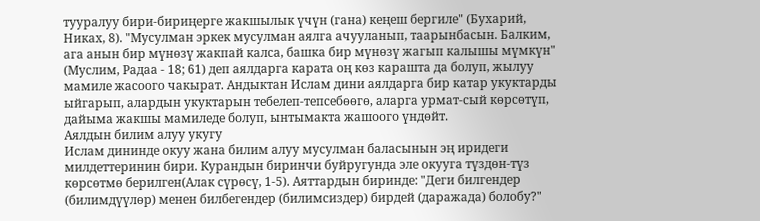тууралуу бири-бириңерге жакшылык үчүн (гана) кеңеш бергиле" (Бухарий, Никах, 8). "Мусулман эркек мусулман аялга ачууланып, таарынбасын. Балким, ага анын бир мүнөзү жакпай калса, башка бир мүнөзү жагып калышы мүмкүн" (Муслим, Радаа - 18; 61) деп аялдарга карата оң көз карашта да болуп, жылуу мамиле жасоого чакырат. Андыктан Ислам дини аялдарга бир катар укуктарды ыйгарып, алардын укуктарын тебелеп-тепсебөөгө, аларга урмат-сый көрсөтүп, дайыма жакшы мамиледе болуп, ынтымакта жашоого үндөйт.
Аялдын билим алуу укугу
Ислам дининде окуу жана билим алуу мусулман баласынын эң иридеги милдеттеринин бири. Курандын биринчи буйругунда эле окууга түздөн-түз көрсөтмө берилген(Алак сүрөсү, 1-5). Аяттардын биринде: "Деги билгендер (билимдүүлөр) менен билбегендер (билимсиздер) бирдей (даражада) болобу?"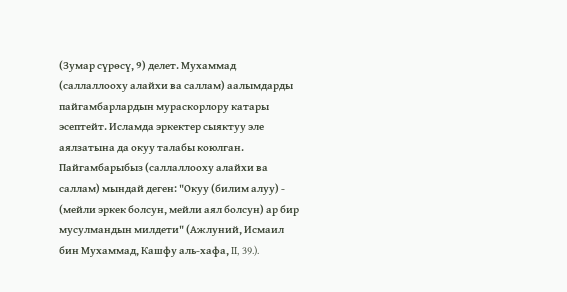(Зумар сүрөсү, 9) делет. Мухаммад (саллаллооху алайхи ва саллам) аалымдарды пайгамбарлардын мураскорлору катары эсептейт. Исламда эркектер сыяктуу эле аялзатына да окуу талабы коюлган. Пайгамбарыбыз (саллаллооху алайхи ва саллам) мындай деген: "Окуу (билим алуу) - (мейли эркек болсун, мейли аял болсун) ар бир мусулмандын милдети" (Ажлуний, Исмаил бин Мухаммад, Кашфу аль-хафа, II, 39.).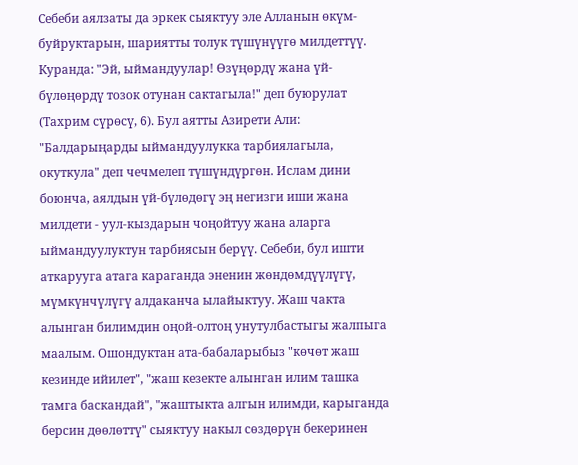Себеби аялзаты да эркек сыяктуу эле Алланын өкүм-буйруктарын, шариятты толук түшүнүүгө милдеттүү.
Куранда: "Эй, ыймандуулар! Өзүңөрдү жана үй-бүлөңөрдү тозок отунан сактагыла!" деп буюрулат (Тахрим сүрөсү, 6). Бул аятты Азирети Али: "Балдарыңарды ыймандуулукка тарбиялагыла, окуткула" деп чечмелеп түшүндүргөн. Ислам дини боюнча, аялдын үй-бүлөдөгү эң негизги иши жана милдети - уул-кыздарын чоңойтуу жана аларга ыймандуулуктун тарбиясын берүү. Себеби, бул ишти аткарууга атага караганда эненин жөндөмдүүлүгү, мүмкүнчүлүгү алдаканча ылайыктуу. Жаш чакта алынган билимдин оңой-олтоң унутулбастыгы жалпыга маалым. Ошондуктан ата-бабаларыбыз "көчөт жаш кезинде ийилет", "жаш кезекте алынган илим ташка тамга баскандай", "жаштыкта алгын илимди, карыганда берсин дөөлөттү" сыяктуу накыл сөздөрүн бекеринен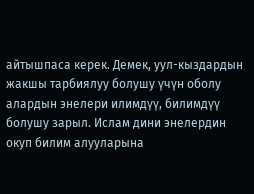айтышпаса керек. Демек, уул-кыздардын жакшы тарбиялуу болушу үчүн оболу алардын энелери илимдүү, билимдүү болушу зарыл. Ислам дини энелердин окуп билим алууларына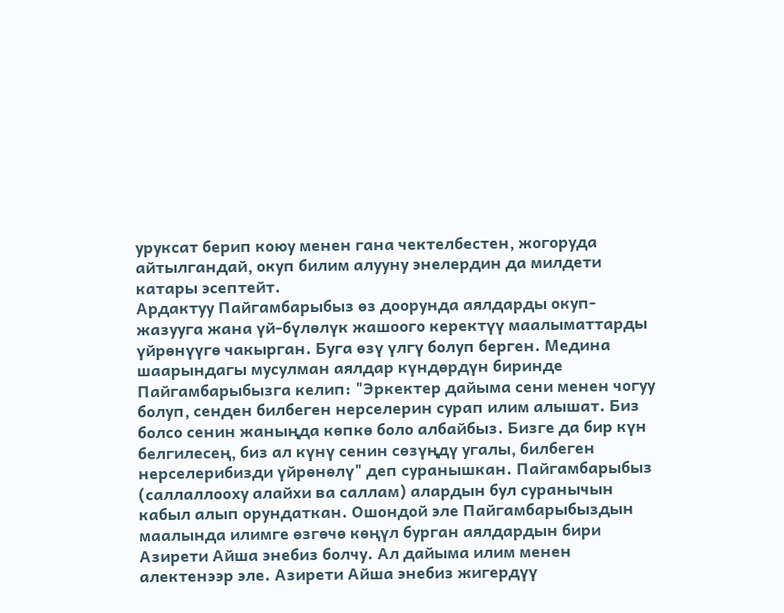уруксат берип коюу менен гана чектелбестен, жогоруда айтылгандай, окуп билим алууну энелердин да милдети катары эсептейт.
Ардактуу Пайгамбарыбыз өз доорунда аялдарды окуп-жазууга жана үй-бүлөлүк жашоого керектүү маалыматтарды үйрөнүүгө чакырган. Буга өзү үлгү болуп берген. Медина шаарындагы мусулман аялдар күндөрдүн биринде Пайгамбарыбызга келип: "Эркектер дайыма сени менен чогуу болуп, сенден билбеген нерселерин сурап илим алышат. Биз болсо сенин жаныңда көпкө боло албайбыз. Бизге да бир күн белгилесең, биз ал күнү сенин сөзүңдү угалы, билбеген нерселерибизди үйрөнөлү" деп суранышкан. Пайгамбарыбыз (саллаллооху алайхи ва саллам) алардын бул суранычын кабыл алып орундаткан. Ошондой эле Пайгамбарыбыздын маалында илимге өзгөчө көңүл бурган аялдардын бири Азирети Айша энебиз болчу. Ал дайыма илим менен алектенээр эле. Азирети Айша энебиз жигердүү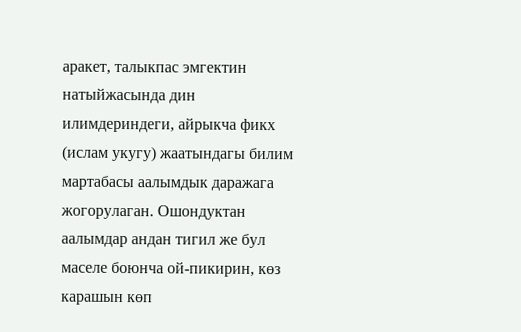аракет, талыкпас эмгектин натыйжасында дин илимдериндеги, айрыкча фикх (ислам укугу) жаатындагы билим мартабасы аалымдык даражага жогорулаган. Ошондуктан аалымдар андан тигил же бул маселе боюнча ой-пикирин, көз карашын көп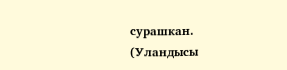сурашкан.
(Уландысы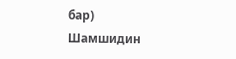бар)
Шамшидин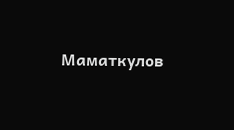Маматкулов